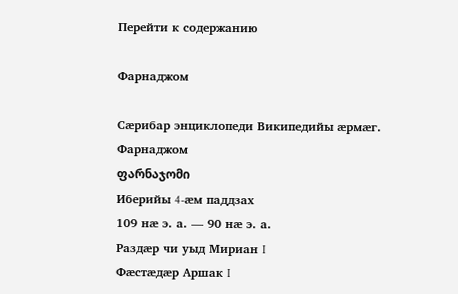Перейти к содержанию

Фарнаджом

Сæрибар энциклопеди Википедийы æрмæг.
Фарнаджом
ფარნაჯომი
Иберийы 4-æм паддзах
109 нæ э. а. — 90 нæ э. а.
Раздæр чи уыд Мириан I
Фæстæдæр Аршак I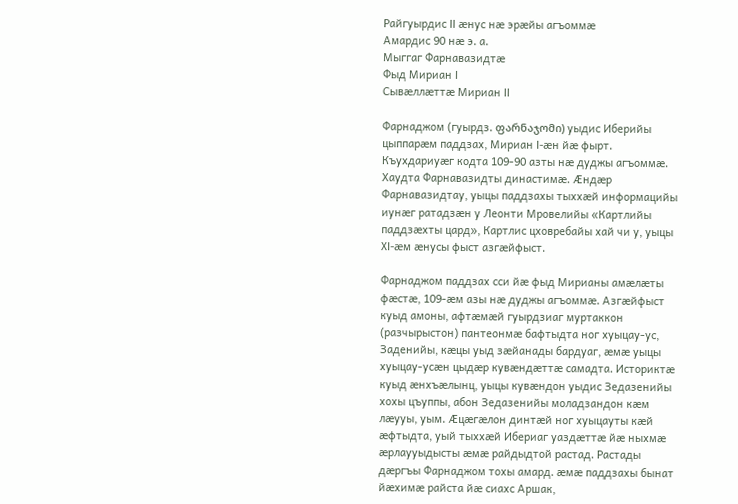Райгуырдис II æнус нæ эрæйы агъоммæ
Амардис 90 нæ э. а.
Мыггаг Фарнавазидтæ
Фыд Мириан I
Сывæллæттæ Мириан II

Фарнаджом (гуырдз. ფარნაჯომი) уыдис Иберийы цыппарæм паддзах, Мириан I-æн йæ фырт. Къухдариуæг кодта 109-90 азты нæ дуджы агъоммæ. Хаудта Фарнавазидты династимæ. Æндæр Фарнавазидтау, уыцы паддзахы тыххæй информацийы иунæг ратадзæн у Леонти Мровелийы «Картлийы паддзæхты цард», Картлис цховребайы хай чи у, уыцы XI-æм æнусы фыст азгæйфыст.

Фарнаджом паддзах сси йæ фыд Мирианы амæлæты фæстæ, 109-æм азы нæ дуджы агъоммæ. Азгæйфыст куыд амоны, афтæмæй гуырдзиаг муртаккон (разчырыстон) пантеонмæ бафтыдта ног хуыцау-ус, Заденийы, кæцы уыд зæйанады бардуаг, æмæ уыцы хуыцау-усæн цыдæр кувæндæттæ самадта. Историктæ куыд æнхъæлынц, уыцы кувæндон уыдис Зедазенийы хохы цъуппы, абон Зедазенийы моладзандон кæм лæууы, уым. Æцæгæлон динтæй ног хуыцауты кæй æфтыдта, уый тыххæй Ибериаг уаздæттæ йæ ныхмæ æрлаууыдысты æмæ райдыдтой растад. Растады дæргъы Фарнаджом тохы амард. æмæ паддзахы бынат йæхимæ райста йæ сиахс Аршак,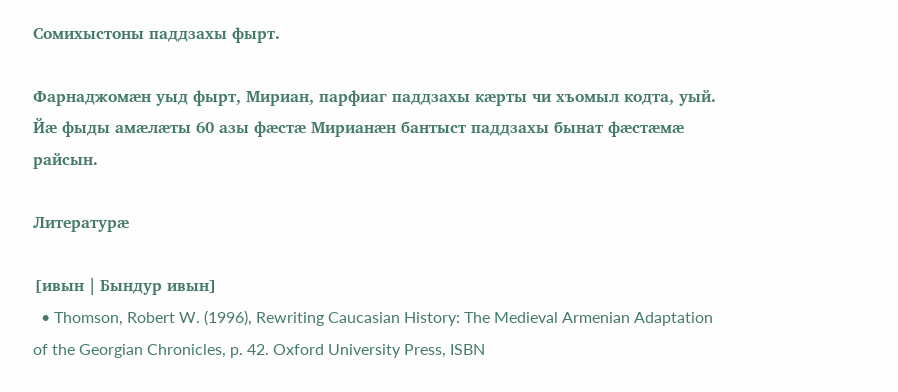Сомихыстоны паддзахы фырт.

Фарнаджомæн уыд фырт, Мириан, парфиаг паддзахы кæрты чи хъомыл кодта, уый. Йæ фыды амæлæты 60 азы фæстæ Мирианæн бантыст паддзахы бынат фæстæмæ райсын.

Литературæ

[ивын | Бындур ивын]
  • Thomson, Robert W. (1996), Rewriting Caucasian History: The Medieval Armenian Adaptation of the Georgian Chronicles, p. 42. Oxford University Press, ISBN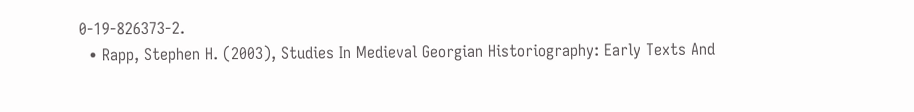0-19-826373-2.
  • Rapp, Stephen H. (2003), Studies In Medieval Georgian Historiography: Early Texts And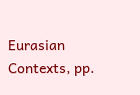Eurasian Contexts, pp.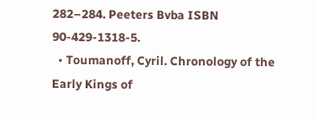282–284. Peeters Bvba ISBN 90-429-1318-5.
  • Toumanoff, Cyril. Chronology of the Early Kings of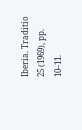Iberia. Traditio 25 (1969), pp. 10–11.